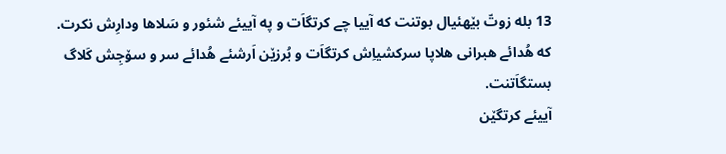13 بله زوتّ بێهئیال بوتنت که آییا چے کرتگاَت و په آییئے شئور و سَلاها ودارِش نکرت.
که هُدائے هبرانی هلاپا سرکشیاِش کرتگاَت و بُرزێن اَرشئے هُدائے سر و سۆجِش کَلاگ بستگاَتنت.
آییئے کرتگێن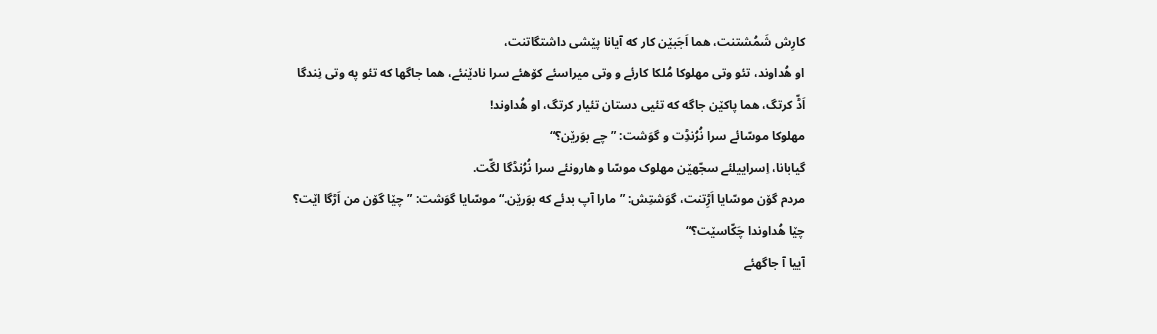کارِش شَمُشتنت، هما اَجَبێن کار که آیانا پێشی داشتگاتنت،
او هُداوند، تئو وتی مهلوکا مُلکا کارئے و وتی میراسئے کۆهئے سرا نادێنئے، هما جاگها که تئو په وتی نِندگا اَڈّ کرتگ، هما پاکێن جاگه که تئیی دستان تئیار کرتگ، او هُداوند!
مهلوکا موسّائے سرا نُرُنڈِت و گوَشت: ”چے بوَرێن؟“
گیابانا، اِسراییلئے سجّهێن مهلوک موسّا و هارونئے سرا نُرُنڈگا لگّت.
مردم گۆن موسّایا اَڑِتنت، گوَشتِش: ”مارا آپ بدئے که بوَرێن.“ موسّایا گوَشت: ”چێا گۆن من اَڑگا اێت؟ چێا هُداوندا چَکّاسێت؟“
آییا آ جاگهئے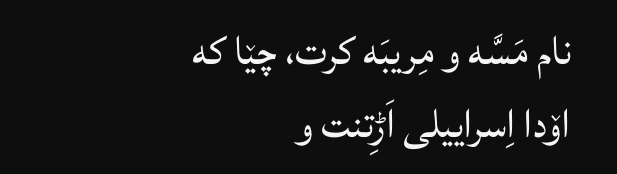نام مَسَّه و مِریبَه کرت، چێا که اۆدا اِسراییلی اَڑِتنت و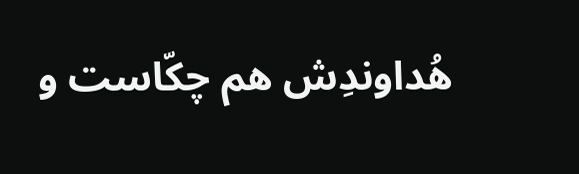هُداوندِش هم چکّاست و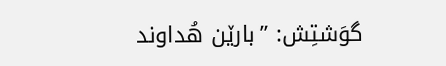گوَشتِش: ”بارێن هُداوند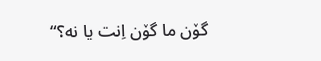گۆن ما گۆن اِنت یا نه؟“